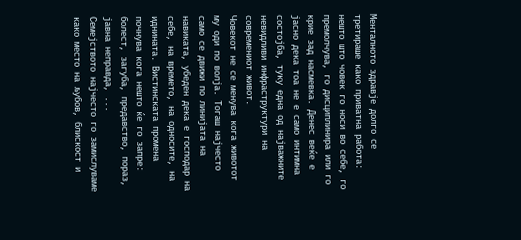Менталното здравје долго се третираше како приватна работа: нешто што човек го носи во себе, го премолчува, го дисциплинира или го крие зад насмевка. Денес веќе е јасно дека тоа не е само интимна состојба, туку една од најважните невидливи инфраструктури на современиот живот.
Човекот не се менува кога животот му оди по волја. Тогаш најчесто само се движи по линијата на навиката, убеден дека е господар на себе, на времето, на односите, на иднината. Вистинската промена почнува кога нешто ќе го запре: болест, загуба, предавство, пораз, јавна неправда, ...
Семејството најчесто го замислуваме како место на љубов, блискост и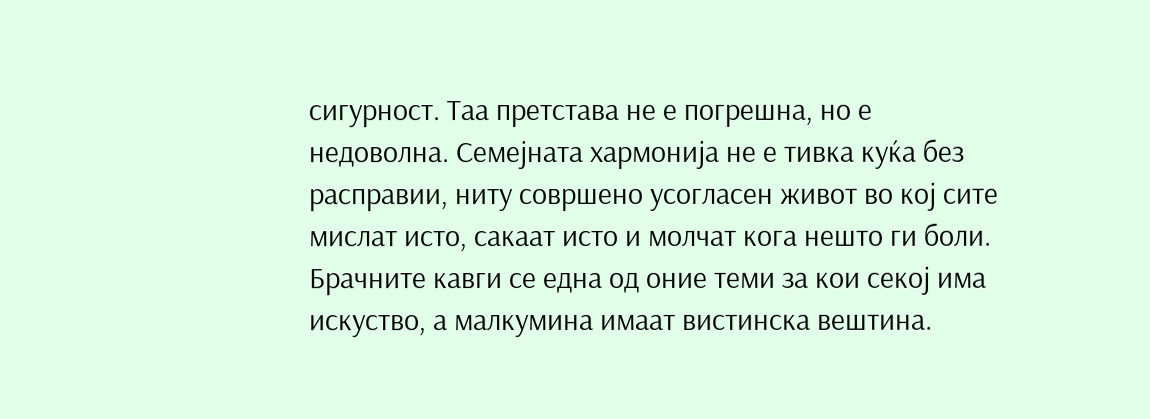сигурност. Таа претстава не е погрешна, но е недоволна. Семејната хармонија не е тивка куќа без расправии, ниту совршено усогласен живот во кој сите мислат исто, сакаат исто и молчат кога нешто ги боли.
Брачните кавги се една од оние теми за кои секој има искуство, а малкумина имаат вистинска вештина.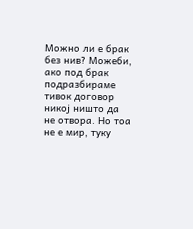Можно ли е брак без нив? Можеби, ако под брак подразбираме тивок договор никој ништо да не отвора. Но тоа не е мир, туку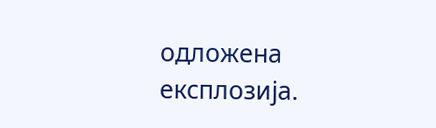одложена експлозија.